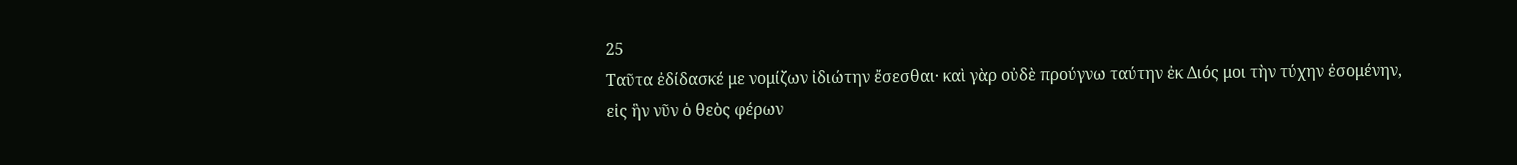25
Ταῦτα ἐδίδασκέ με νομίζων ἰδιώτην ἔσεσθαι· καὶ γὰρ οὐδὲ προύγνω ταύτην ἐκ Διός μοι τὴν τύχην ἐσομένην, εἰς ἣν νῦν ὁ θεὸς φέρων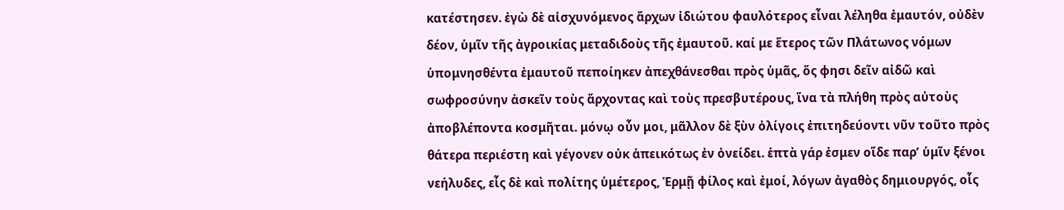κατέστησεν. ἐγὼ δὲ αἰσχυνόμενος ἄρχων ἰδιώτου φαυλότερος εἶναι λέληθα ἐμαυτόν, οὐδὲν δέον, ὑμῖν τῆς ἀγροικίας μεταδιδοὺς τῆς ἐμαυτοῦ. καί με ἕτερος τῶν Πλάτωνος νόμων ὑπομνησθέντα ἐμαυτοῦ πεποίηκεν ἀπεχθάνεσθαι πρὸς ὑμᾶς, ὅς φησι δεῖν αἰδῶ καὶ σωφροσύνην ἀσκεῖν τοὺς ἄρχοντας καὶ τοὺς πρεσβυτέρους, ἵνα τὰ πλήθη πρὸς αὐτοὺς ἀποβλέποντα κοσμῆται. μόνῳ οὖν μοι, μᾶλλον δὲ ξὺν ὀλίγοις ἐπιτηδεύοντι νῦν τοῦτο πρὸς θάτερα περιέστη καὶ γέγονεν οὐκ ἀπεικότως ἐν ὀνείδει. ἑπτὰ γάρ ἐσμεν οἵδε παρ’ ὑμῖν ξένοι νεήλυδες, εἷς δὲ καὶ πολίτης ὑμέτερος, Ἑρμῇ φίλος καὶ ἐμοί, λόγων ἀγαθὸς δημιουργός, οἷς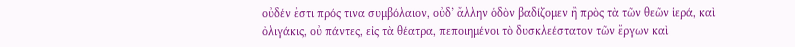οὐδέν ἐστι πρός τινα συμβόλαιον, οὐδ’ ἄλλην ὁδὸν βαδίζομεν ἢ πρὸς τὰ τῶν θεῶν ἱερά, καὶ ὀλιγάκις, οὐ πάντες, εἰς τὰ θέατρα, πεποιημένοι τὸ δυσκλεέστατον τῶν ἔργων καὶ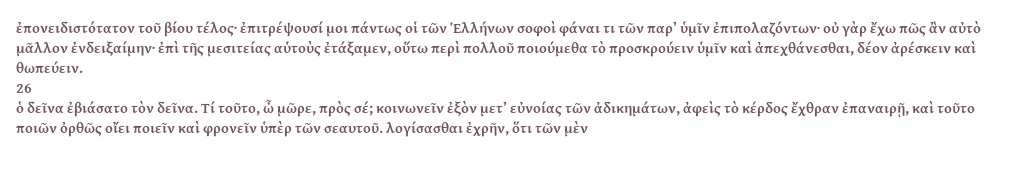ἐπονειδιστότατον τοῦ βίου τέλος· ἐπιτρέψουσί μοι πάντως οἱ τῶν Ἑλλήνων σοφοὶ φάναι τι τῶν παρ’ ὑμῖν ἐπιπολαζόντων· οὐ γὰρ ἔχω πῶς ἂν αὐτὸ μᾶλλον ἐνδειξαίμην· ἐπὶ τῆς μεσιτείας αὑτοὺς ἐτάξαμεν, οὕτω περὶ πολλοῦ ποιούμεθα τὸ προσκρούειν ὑμῖν καὶ ἀπεχθάνεσθαι, δέον ἀρέσκειν καὶ θωπεύειν.
26
ὁ δεῖνα ἐβιάσατο τὸν δεῖνα. Τί τοῦτο, ὦ μῶρε, πρὸς σέ; κοινωνεῖν ἐξὸν μετ’ εὐνοίας τῶν ἀδικημάτων, ἀφεὶς τὸ κέρδος ἔχθραν ἐπαναιρῇ, καὶ τοῦτο ποιῶν ὀρθῶς οἴει ποιεῖν καὶ φρονεῖν ὑπὲρ τῶν σεαυτοῦ. λογίσασθαι ἐχρῆν, ὅτι τῶν μὲν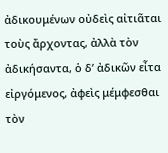ἀδικουμένων οὐδεὶς αἰτιᾶται τοὺς ἄρχοντας, ἀλλὰ τὸν ἀδικήσαντα, ὁ δ’ ἀδικῶν εἶτα εἰργόμενος, ἀφεὶς μέμφεσθαι τὸν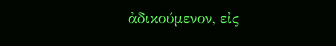ἀδικούμενον, εἰς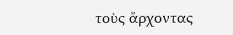τοὺς ἄρχοντας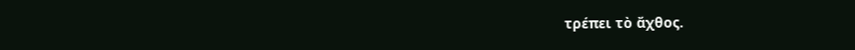τρέπει τὸ ἄχθος.